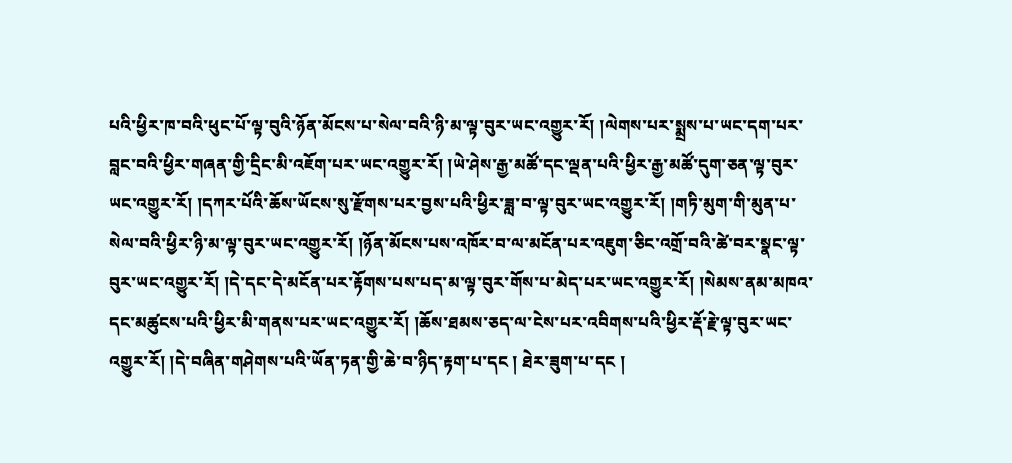པའི་ཕྱིར་ཁ་བའི་ཕུང་པོ་ལྟ་བུའི་ཉོན་མོངས་པ་སེལ་བའི་ཉི་མ་ལྟ་བུར་ཡང་འགྱུར་རོ། །ལེགས་པར་སྨྲས་པ་ཡང་དག་པར་བླང་བའི་ཕྱིར་གཞན་གྱི་དྲིང་མི་འཇོག་པར་ཡང་འགྱུར་རོ། །ཡེ་ཤེས་རྒྱ་མཚོ་དང་ལྡན་པའི་ཕྱིར་རྒྱ་མཚོ་དུག་ཅན་ལྟ་བུར་ཡང་འགྱུར་རོ། །དཀར་པོའི་ཆོས་ཡོངས་སུ་རྫོགས་པར་བྱས་པའི་ཕྱིར་ཟླ་བ་ལྟ་བུར་ཡང་འགྱུར་རོ། །གཏི་མུག་གི་མུན་པ་སེལ་བའི་ཕྱིར་ཉི་མ་ལྟ་བུར་ཡང་འགྱུར་རོ། །ཉོན་མོངས་པས་འཁོར་བ་ལ་མངོན་པར་འཇུག་ཅིང་འགྲོ་བའི་ཚེ་བར་སྣང་ལྟ་བུར་ཡང་འགྱུར་རོ། །དེ་དང་དེ་མངོན་པར་རྟོགས་པས་པད་མ་ལྟ་བུར་གོས་པ་མེད་པར་ཡང་འགྱུར་རོ། །སེམས་ནམ་མཁའ་དང་མཚུངས་པའི་ཕྱིར་མི་གནས་པར་ཡང་འགྱུར་རོ། །ཆོས་ཐམས་ཅད་ལ་ངེས་པར་འབིགས་པའི་ཕྱིར་རྡོ་རྗེ་ལྟ་བུར་ཡང་འགྱུར་རོ། །དེ་བཞིན་གཤེགས་པའི་ཡོན་ཏན་གྱི་ཆེ་བ་ཉིད་རྟག་པ་དང ། ཐེར་ཟུག་པ་དང །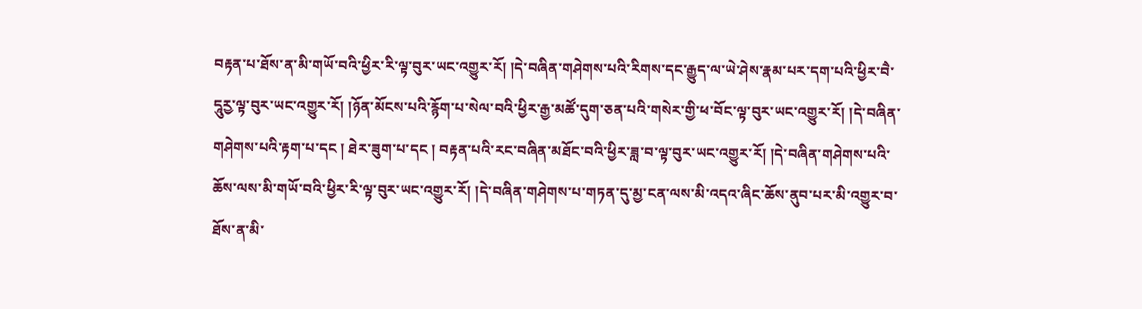བརྟན་པ་ཐོས་ན་མི་གཡོ་བའི་ཕྱིར་རི་ལྟ་བུར་ཡང་འགྱུར་རོ། །དེ་བཞིན་གཤེགས་པའི་རིགས་དང་རྒྱུད་ལ་ཡེ་ཤེས་རྣམ་པར་དག་པའི་ཕྱིར་བཻ་དཱུརྱ་ལྟ་བུར་ཡང་འགྱུར་རོ། །ཉོན་མོངས་པའི་རྙོག་པ་སེལ་བའི་ཕྱིར་རྒྱ་མཚོ་དུག་ཅན་པའི་གསེར་གྱི་ཕ་བོང་ལྟ་བུར་ཡང་འགྱུར་རོ། །དེ་བཞིན་གཤེགས་པའི་རྟག་པ་དང ། ཐེར་ཟུག་པ་དང ། བརྟན་པའི་རང་བཞིན་མཐོང་བའི་ཕྱིར་ཟླ་བ་ལྟ་བུར་ཡང་འགྱུར་རོ། །དེ་བཞིན་གཤེགས་པའི་ཆོས་ལས་མི་གཡོ་བའི་ཕྱིར་རི་ལྟ་བུར་ཡང་འགྱུར་རོ། །དེ་བཞིན་གཤེགས་པ་གཏན་དུ་མྱ་ངན་ལས་མི་འདའ་ཞིང་ཆོས་ནུབ་པར་མི་འགྱུར་བ་ཐོས་ན་མི་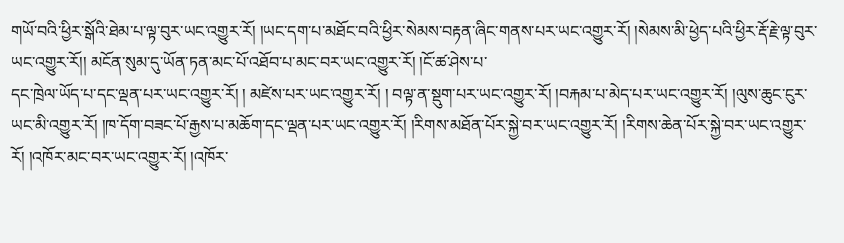གཡོ་བའི་ཕྱིར་སྒོའི་ཐེམ་པ་ལྟ་བུར་ཡང་འགྱུར་རོ། །ཡང་དག་པ་མཐོང་བའི་ཕྱིར་སེམས་བརྟན་ཞིང་གནས་པར་ཡང་འགྱུར་རོ། །སེམས་མི་ཕྱེད་པའི་ཕྱིར་རྡོ་རྗེ་ལྟ་བུར་ཡང་འགྱུར་རོ།། མངོན་སུམ་དུ་ཡོན་ཏན་མང་པོ་འཐོབ་པ་མང་བར་ཡང་འགྱུར་རོ། །ངོ་ཚ་ཤེས་པ་
དང་ཁྲེལ་ཡོད་པ་དང་ལྡན་པར་ཡང་འགྱུར་རོ། ། མཛེས་པར་ཡང་འགྱུར་རོ། ། བལྟ་ན་སྡུག་པར་ཡང་འགྱུར་རོ། །བརྐམ་པ་མེད་པར་ཡང་འགྱུར་རོ། །ལུས་ཆུང་ངུར་ཡང་མི་འགྱུར་རོ། །ཁ་དོག་བཟང་པོ་རྒྱས་པ་མཆོག་དང་ལྡན་པར་ཡང་འགྱུར་རོ། །རིགས་མཐོན་པོར་སྐྱེ་བར་ཡང་འགྱུར་རོ། །རིགས་ཆེན་པོར་སྐྱེ་བར་ཡང་འགྱུར་རོ། །འཁོར་མང་བར་ཡང་འགྱུར་རོ། །འཁོར་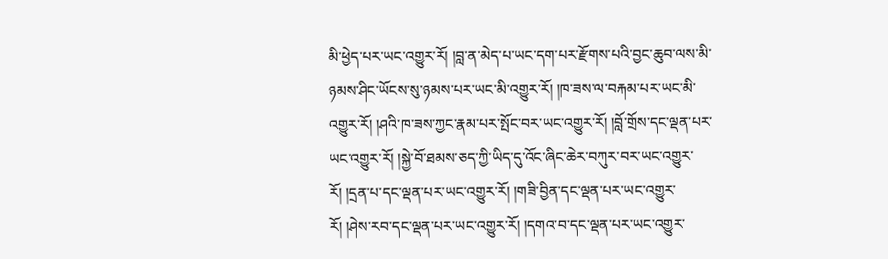མི་ཕྱེད་པར་ཡང་འགྱུར་རོ། །བླ་ན་མེད་པ་ཡང་དག་པར་རྫོགས་པའི་བྱང་ཆུབ་ལས་མི་ཉམས་ཤིང་ཡོངས་སུ་ཉམས་པར་ཡང་མི་འགྱུར་རོ། །ཁ་ཟས་ལ་བརྐམ་པར་ཡང་མི་འགྱུར་རོ། །ཤའི་ཁ་ཟས་ཀྱང་རྣམ་པར་སྤོང་བར་ཡང་འགྱུར་རོ། །བློ་གྲོས་དང་ལྡན་པར་ཡང་འགྱུར་རོ། །སྐྱེ་བོ་ཐམས་ཅད་ཀྱི་ཡིད་དུ་འོང་ཞིང་ཆེར་བཀུར་བར་ཡང་འགྱུར་རོ། །དྲན་པ་དང་ལྡན་པར་ཡང་འགྱུར་རོ། །གཟི་བྱིན་དང་ལྡན་པར་ཡང་འགྱུར་རོ། །ཤེས་རབ་དང་ལྡན་པར་ཡང་འགྱུར་རོ། །དགའ་བ་དང་ལྡན་པར་ཡང་འགྱུར་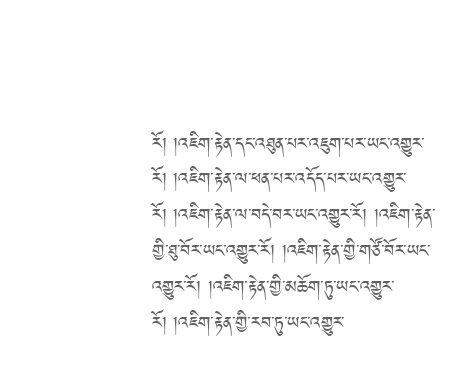རོ། །འཇིག་རྟེན་དང་འཐུན་པར་འཇུག་པར་ཡང་འགྱུར་རོ། །འཇིག་རྟེན་ལ་ཕན་པར་འདོད་པར་ཡང་འགྱུར་རོ། །འཇིག་རྟེན་ལ་བདེ་བར་ཡང་འགྱུར་རོ། །འཇིག་རྟེན་གྱི་ཐུ་བོར་ཡང་འགྱུར་རོ། །འཇིག་རྟེན་གྱི་གཙོ་བོར་ཡང་འགྱུར་རོ། །འཇིག་རྟེན་གྱི་མཆོག་ཏུ་ཡང་འགྱུར་རོ། །འཇིག་རྟེན་གྱི་རབ་ཏུ་ཡང་འགྱུར་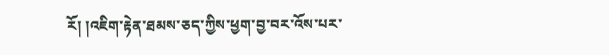རོ། །འཇིག་རྟེན་ཐམས་ཅད་ཀྱིས་ཕྱག་བྱ་བར་འོས་པར་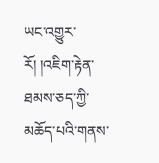ཡང་འགྱུར་རོ། །འཇིག་རྟེན་ཐམས་ཅད་ཀྱི་མཆོད་པའི་གནས་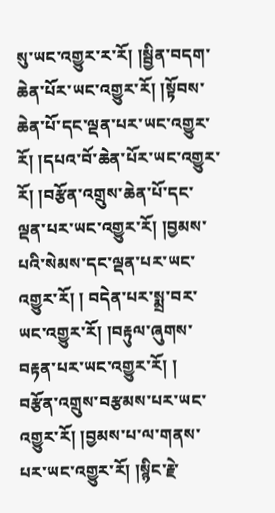སུ་ཡང་འགྱུར་ར་རོ། །སྦྱིན་བདག་ཆེན་པོར་ཡང་འགྱུར་རོ། །སྟོབས་ཆེན་པོ་དང་ལྡན་པར་ཡང་འགྱུར་རོ། །དཔའ་བོ་ཆེན་པོར་ཡང་འགྱུར་རོ། །བརྩོན་འགྲུས་ཆེན་པོ་དང་ལྡན་པར་ཡང་འགྱུར་རོ། །བྱམས་པའི་སེམས་དང་ལྡན་པར་ཡང་འགྱུར་རོ། ། བདེན་པར་སྨྲ་བར་ཡང་འགྱུར་རོ། །བརྟུལ་ཞུགས་བརྟན་པར་ཡང་འགྱུར་རོ། །
བརྩོན་འགྲུས་བརྩམས་པར་ཡང་འགྱུར་རོ། །བྱམས་པ་ལ་གནས་པར་ཡང་འགྱུར་རོ། །སྙིང་རྗེ་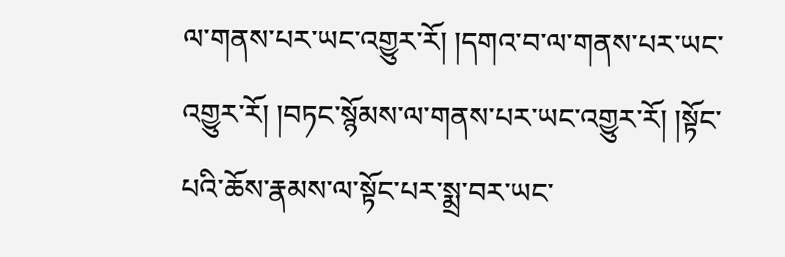ལ་གནས་པར་ཡང་འགྱུར་རོ། །དགའ་བ་ལ་གནས་པར་ཡང་འགྱུར་རོ། །བཏང་སྙོམས་ལ་གནས་པར་ཡང་འགྱུར་རོ། །སྟོང་པའི་ཆོས་རྣམས་ལ་སྟོང་པར་སྨྲ་བར་ཡང་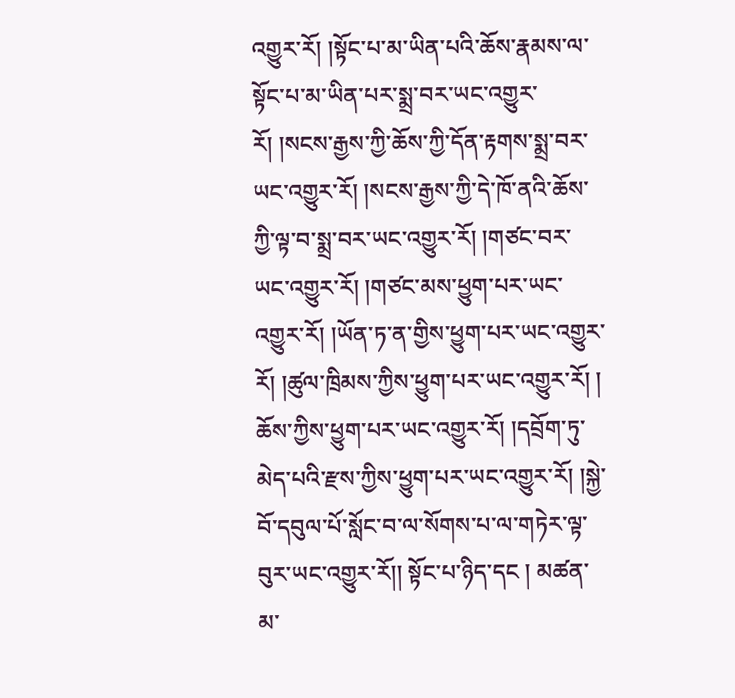འགྱུར་རོ། །སྟོང་པ་མ་ཡིན་པའི་ཆོས་རྣམས་ལ་སྟོང་པ་མ་ཡིན་པར་སྨྲ་བར་ཡང་འགྱུར་རོ། །སངས་རྒྱས་ཀྱི་ཆོས་ཀྱི་དོན་རྟགས་སྨྲ་བར་ཡང་འགྱུར་རོ། །སངས་རྒྱས་ཀྱི་དེ་ཁོ་ནའི་ཆོས་ཀྱི་ལྟ་བ་སྨྲ་བར་ཡང་འགྱུར་རོ། །གཙང་བར་ཡང་འགྱུར་རོ། །གཙང་མས་ཕྱུག་པར་ཡང་འགྱུར་རོ། །ཡོན་ཏ་ན་གྱིས་ཕྱུག་པར་ཡང་འགྱུར་རོ། །ཚུལ་ཁྲིམས་ཀྱིས་ཕྱུག་པར་ཡང་འགྱུར་རོ། ། ཆོས་ཀྱིས་ཕྱུག་པར་ཡང་འགྱུར་རོ། །དབྲོག་ཏུ་མེད་པའི་རྫས་ཀྱིས་ཕྱུག་པར་ཡང་འགྱུར་རོ། །སྐྱེ་བོ་དབུལ་པོ་སློང་བ་ལ་སོགས་པ་ལ་གཏེར་ལྟ་བུར་ཡང་འགྱུར་རོ།། སྟོང་པ་ཉིད་དང ། མཚན་མ་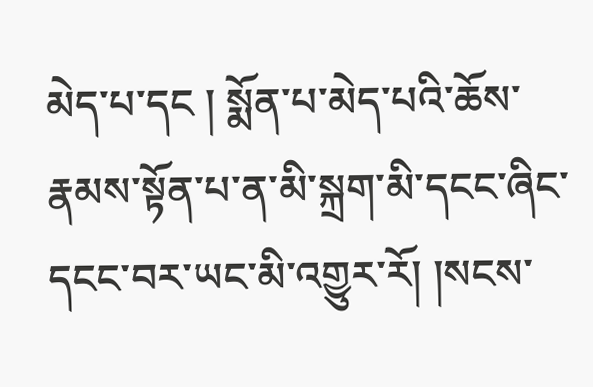མེད་པ་དང ། སྨོན་པ་མེད་པའི་ཆོས་རྣམས་སྟོན་པ་ན་མི་སྐྲག་མི་དངང་ཞིང་དངང་བར་ཡང་མི་འགྱུར་རོ། །སངས་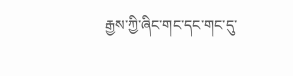རྒྱས་ཀྱི་ཞིང་གང་དང་གང་དུ་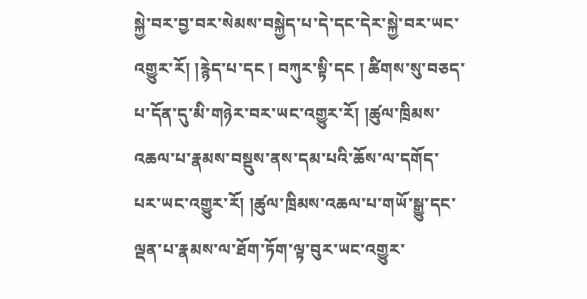སྐྱེ་བར་བྱ་བར་སེམས་བསྐྱེད་པ་དེ་དང་དེར་སྐྱེ་བར་ཡང་འགྱུར་རོ། །རྙེད་པ་དང ། བཀུར་སྟི་དང ། ཚིགས་སུ་བཅད་པ་དོན་དུ་མི་གཉེར་བར་ཡང་འགྱུར་རོ། །ཚུལ་ཁྲིམས་འཆལ་པ་རྣམས་བསྡུས་ནས་དམ་པའི་ཆོས་ལ་དགོད་པར་ཡང་འགྱུར་རོ། །ཚུལ་ཁྲིམས་འཆལ་པ་གཡོ་སྒྱུ་དང་ལྡན་པ་རྣམས་ལ་ཐོག་ཏོག་ལྟ་བུར་ཡང་འགྱུར་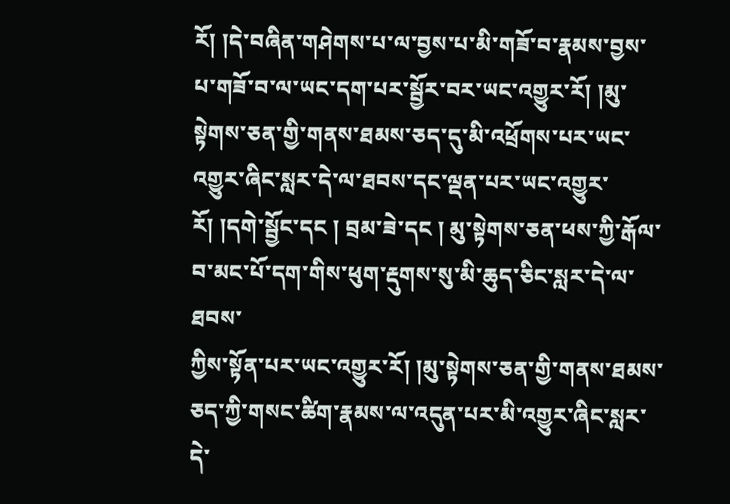རོ། །དེ་བཞིན་གཤེགས་པ་ལ་བྱས་པ་མི་གཟོ་བ་རྣམས་བྱས་པ་གཟོ་བ་ལ་ཡང་དག་པར་སྦྱོར་བར་ཡང་འགྱུར་རོ། །མུ་སྟེགས་ཅན་གྱི་གནས་ཐམས་ཅད་དུ་མི་འཕྲོགས་པར་ཡང་འགྱུར་ཞིང་སླར་དེ་ལ་ཐབས་དང་ལྡན་པར་ཡང་འགྱུར་རོ། །དགེ་སྦྱོང་དང ། བྲམ་ཟེ་དང ། མུ་སྟེགས་ཅན་ཕས་ཀྱི་རྒོལ་བ་མང་པོ་དག་གིས་ཕུག་རྡུགས་སུ་མི་ཆུད་ཅིང་སླར་དེ་ལ་ཐབས་
ཀྱིས་སྟོན་པར་ཡང་འགྱུར་རོ། །མུ་སྟེགས་ཅན་གྱི་གནས་ཐམས་ཅད་ཀྱི་གསང་ཚིག་རྣམས་ལ་འདུན་པར་མི་འགྱུར་ཞིང་སླར་དེ་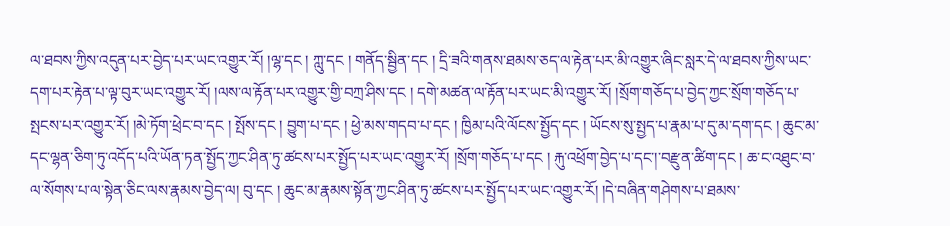ལ་ཐབས་ཀྱིས་འདུན་པར་བྱེད་པར་ཡང་འགྱུར་རོ། །ལྷ་དང ། ཀླུ་དང ། གནོད་སྦྱིན་དང ། དྲི་ཟའི་གནས་ཐམས་ཅད་ལ་རྟེན་པར་མི་འགྱུར་ཞིང་སླར་དེ་ལ་ཐབས་ཀྱིས་ཡང་དག་པར་རྟེན་པ་ལྟ་བུར་ཡང་འགྱུར་རོ། །ལས་ལ་རྟོན་པར་འགྱུར་གྱི་བཀྲ་ཤིས་དང ། དགེ་མཚན་ལ་རྟོན་པར་ཡང་མི་འགྱུར་རོ། །སྲོག་གཅོད་པ་བྱེད་ཀྱང་སྲོག་གཅོད་པ་སྤངས་པར་འགྱུར་རོ། །མེ་ཏོག་ཕྲེང་བ་དང ། སྤོས་དང ། བྱུག་པ་དང ། ཕྱེ་མས་གདབ་པ་དང ། ཁྱིམ་པའི་ལོངས་སྤྱོད་དང ། ཡོངས་སུ་སྤྱད་པ་རྣམ་པ་དུ་མ་དག་དང ། ཆུང་མ་དང་ལྷན་ཅིག་ཏུ་འདོད་པའི་ཡོན་ཏན་སྤྱོད་ཀྱང་ཤིན་ཏུ་ཚངས་པར་སྤྱོད་པར་ཡང་འགྱུར་རོ། །སྲོག་གཅོད་པ་དང ། རྐུ་འཕྲོག་བྱེད་པ་དང་།་བརྫུན་ཚིག་དང ། ཆ་ང་འཐུང་བ་ལ་སོགས་པ་ལ་སྟེན་ཅིང་ལས་རྣམས་བྱེད་ལ། བུ་དང ། ཆུང་མ་རྣམས་སྟོན་ཀྱང་ཤིན་ཏུ་ཚངས་པར་སྤྱོད་པར་ཡང་འགྱུར་རོ། །དེ་བཞིན་གཤེགས་པ་ཐམས་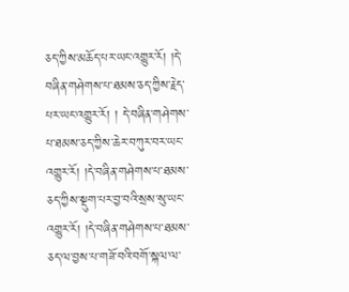ཅད་ཀྱིས་མཆོད་པར་ཡང་འགྱུར་རོ། །དེ་བཞིན་གཤེགས་པ་ཐམས་ཅད་ཀྱིས་རྗེད་པར་ཡང་འགྱུར་རོ། ། དེ་བཞིན་གཤེགས་པ་ཐམས་ཅད་ཀྱིས་ཆེར་བཀུར་བར་ཡང་འགྱུར་རོ། །དེ་བཞིན་གཤེགས་པ་ཐམས་ཅད་ཀྱིས་སྡུག་པར་བྱ་བའི་སྲས་སུ་ཡང་འགྱུར་རོ། །དེ་བཞིན་གཤེགས་པ་ཐམས་ཅད་ལ་བྱས་པ་གཟོ་བའི་བགོ་སྐལ་ལ་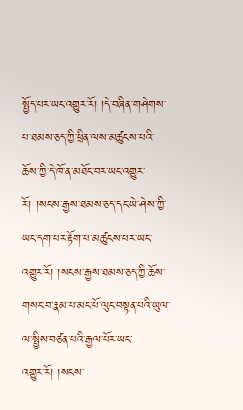སྤྱོད་པར་ཡང་འགྱུར་རོ། །དེ་བཞིན་གཤེགས་པ་ཐམས་ཅད་ཀྱི་ཕྲིན་ལས་མཚུངས་པའི་ཆོས་ཀྱི་དེ་ཁོ་ན་མཐོང་བར་ཡང་འགྱུར་རོ། །སངས་རྒྱས་ཐམས་ཅད་དང་ཡེ་ཤེས་ཀྱི་ཡང་དག་པར་རྟོག་པ་མཚུངས་པར་ཡང་འགྱུར་རོ། །སངས་རྒྱས་ཐམས་ཅད་ཀྱི་ཆོས་གསང་བ་རྣམ་པ་མང་པོ་ལུང་བསྟན་པའི་ཡུལ་ལ་སྤྱིས་བཙན་པའི་རྒྱལ་པོར་ཡང་
འགྱུར་རོ། །སངས་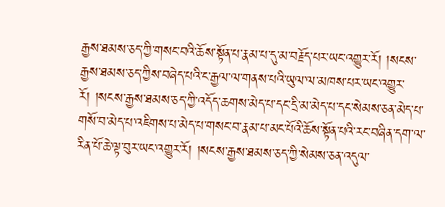རྒྱས་ཐམས་ཅད་ཀྱི་གསང་བའི་ཆོས་སྟོན་པ་རྣམ་པ་དུ་མ་བརྗོད་པར་ཡང་འགྱུར་རོ། །སངས་རྒྱས་ཐམས་ཅད་ཀྱིས་བཞེད་པའི་ང་རྒྱལ་ལ་གནས་པའི་ཡུལ་ལ་མཁས་པར་ཡང་འགྱུར་རོ། །སངས་རྒྱས་ཐམས་ཅད་ཀྱི་འདོད་ཆགས་མེད་པ་དང་དྲི་མ་མེད་པ་དང་སེམས་ཅན་མེད་པ་གསོ་བ་མེད་པ་འཇིགས་པ་མེད་པ་གསང་བ་རྣམ་པ་མང་པོའི་ཆོས་སྟོན་པའི་རང་བཞིན་དག་ལ་རིན་པོ་ཆེ་ལྟ་བུར་ཡང་འགྱུར་རོ། །སངས་རྒྱས་ཐམས་ཅད་ཀྱི་སེམས་ཅན་འདུལ་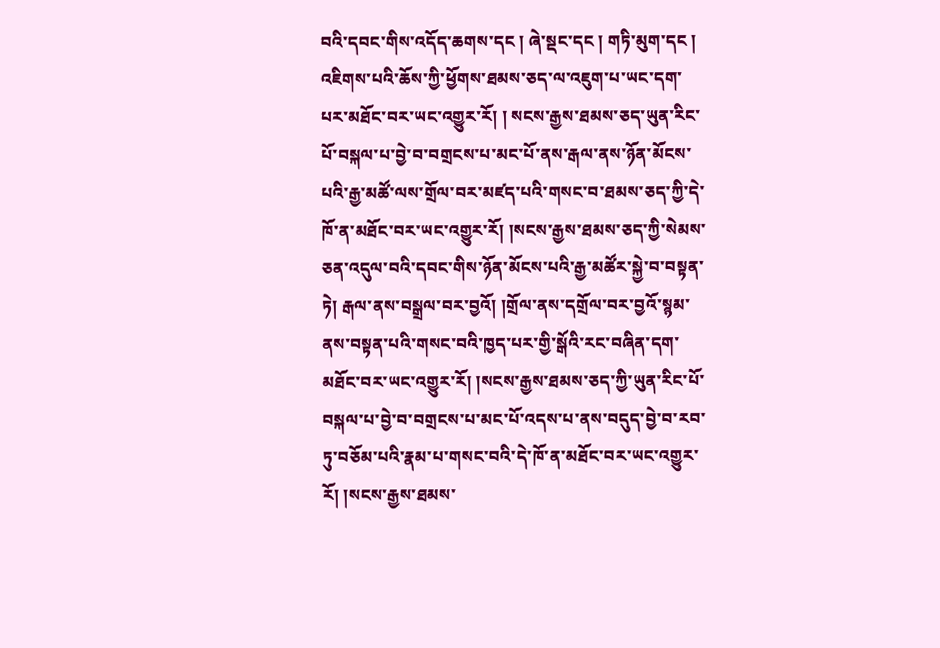བའི་དབང་གིས་འདོད་ཆགས་དང ། ཞེ་སྡང་དང ། གཏི་མུག་དང ། འཇིགས་པའི་ཆོས་ཀྱི་ཕྱོགས་ཐམས་ཅད་ལ་འཇུག་པ་ཡང་དག་པར་མཐོང་བར་ཡང་འགྱུར་རོ། ། སངས་རྒྱས་ཐམས་ཅད་ཡུན་རིང་པོ་བསྐལ་པ་བྱེ་བ་བགྲངས་པ་མང་པོ་ནས་རྒལ་ནས་ཉོན་མོངས་པའི་རྒྱ་མཚོ་ལས་གྲོལ་བར་མཛད་པའི་གསང་བ་ཐམས་ཅད་ཀྱི་དེ་ཁོ་ན་མཐོང་བར་ཡང་འགྱུར་རོ། །སངས་རྒྱས་ཐམས་ཅད་ཀྱི་སེམས་ཅན་འདུལ་བའི་དབང་གིས་ཉོན་མོངས་པའི་རྒྱ་མཚོར་སྐྱེ་བ་བསྟན་ཏེ། རྒལ་ནས་བསྒྲལ་བར་བྱའོ། །གྲོལ་ནས་དགྲོལ་བར་བྱའོ་སྙམ་ནས་བསྟན་པའི་གསང་བའི་ཁྱད་པར་གྱི་སྒོའི་རང་བཞིན་དག་མཐོང་བར་ཡང་འགྱུར་རོ། །སངས་རྒྱས་ཐམས་ཅད་ཀྱི་ཡུན་རིང་པོ་བསྐལ་པ་བྱེ་བ་བགྲངས་པ་མང་པོ་འདས་པ་ནས་བདུད་བྱེ་བ་རབ་ཏུ་བཅོམ་པའི་རྣམ་པ་གསང་བའི་དེ་ཁོ་ན་མཐོང་བར་ཡང་འགྱུར་རོ། །སངས་རྒྱས་ཐམས་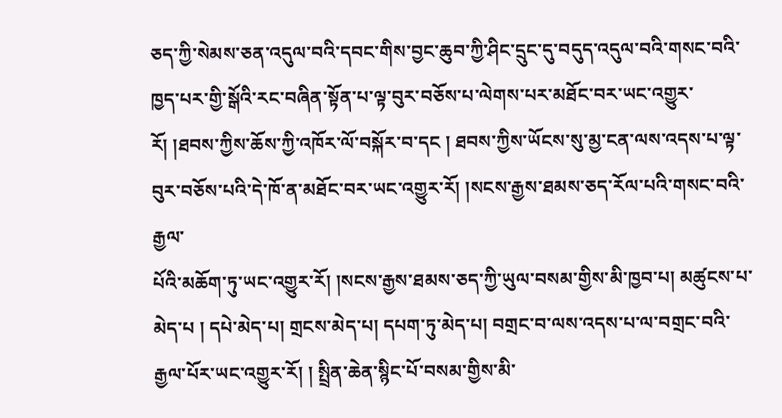ཅད་ཀྱི་སེམས་ཅན་འདུལ་བའི་དབང་གིས་བྱང་ཆུབ་ཀྱི་ཤིང་དྲུང་དུ་བདུད་འདུལ་བའི་གསང་བའི་ཁྱད་པར་གྱི་སྒོའི་རང་བཞིན་སྟོན་པ་ལྟ་བུར་བཅོས་པ་ལེགས་པར་མཐོང་བར་ཡང་འགྱུར་རོ། །ཐབས་ཀྱིས་ཆོས་ཀྱི་འཁོར་ལོ་བསྐོར་བ་དང ། ཐབས་ཀྱིས་ཡོངས་སུ་མྱ་ངན་ལས་འདས་པ་ལྟ་བུར་བཅོས་པའི་དེ་ཁོ་ན་མཐོང་བར་ཡང་འགྱུར་རོ། །སངས་རྒྱས་ཐམས་ཅད་རོལ་པའི་གསང་བའི་རྒྱལ་
པོའི་མཆོག་ཏུ་ཡང་འགྱུར་རོ། །སངས་རྒྱས་ཐམས་ཅད་ཀྱི་ཡུལ་བསམ་གྱིས་མི་ཁྱབ་པ། མཚུངས་པ་མེད་པ ། དཔེ་མེད་པ། གྲངས་མེད་པ། དཔག་ཏུ་མེད་པ། བགྲང་བ་ལས་འདས་པ་ལ་བགྲང་བའི་རྒྱལ་པོར་ཡང་འགྱུར་རོ། ། སྤྲིན་ཆེན་སྙིང་པོ་བསམ་གྱིས་མི་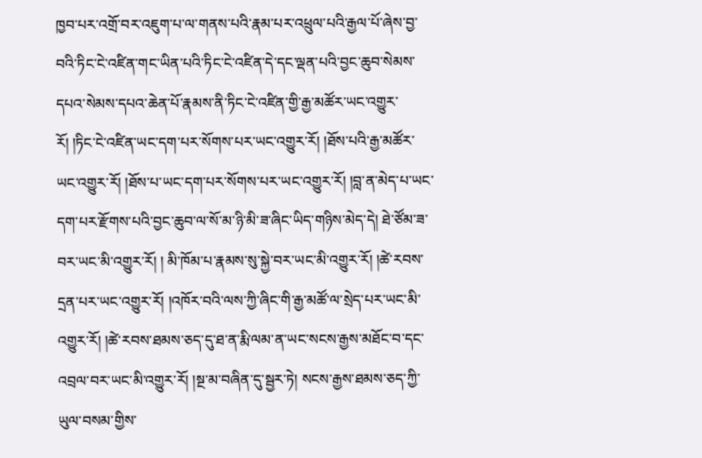ཁྱབ་པར་འགྲོ་བར་འཇུག་པ་ལ་གནས་པའི་རྣམ་པར་འཕྲུལ་པའི་རྒྱལ་པོ་ཞེས་བྱ་བའི་ཏིང་ངེ་འཛིན་གང་ཡིན་པའི་ཏིང་ངེ་འཛིན་དེ་དང་ལྡན་པའི་བྱང་ཆུབ་སེམས་དཔའ་སེམས་དཔའ་ཆེན་པོ་རྣམས་ནི་ཏིང་ངེ་འཛིན་གྱི་རྒྱ་མཚོར་ཡང་འགྱུར་རོ། །ཏིང་ངེ་འཛིན་ཡང་དག་པར་སོགས་པར་ཡང་འགྱུར་རོ། །ཐོས་པའི་རྒྱ་མཚོར་ཡང་འགྱུར་རོ། །ཐོས་པ་ཡང་དག་པར་སོགས་པར་ཡང་འགྱུར་རོ། །བླ་ན་མེད་པ་ཡང་དག་པར་རྫོགས་པའི་བྱང་ཆུབ་ལ་སོ་མ་ཉི་མི་ཟ་ཞིང་ཡིད་གཉིས་མེད་དེ། ཐེ་ཙོམ་ཟ་བར་ཡང་མི་འགྱུར་རོ། ། མི་ཁོམ་པ་རྣམས་སུ་སྐྱེ་བར་ཡང་མི་འགྱུར་རོ། །ཚེ་རབས་དྲན་པར་ཡང་འགྱུར་རོ། །འཁོར་བའི་ལས་ཀྱི་ཞིང་གི་རྒྱ་མཚོ་ལ་སྲེད་པར་ཡང་མི་འགྱུར་རོ། །ཚེ་རབས་ཐམས་ཅད་དུ་ཐ་ན་རྨི་ལམ་ན་ཡང་སངས་རྒྱས་མཐོང་བ་དང་འབྲལ་བར་ཡང་མི་འགྱུར་རོ། །སྔ་མ་བཞིན་དུ་སྦྱར་ཏེ། སངས་རྒྱས་ཐམས་ཅད་ཀྱི་ཡུལ་བསམ་གྱིས་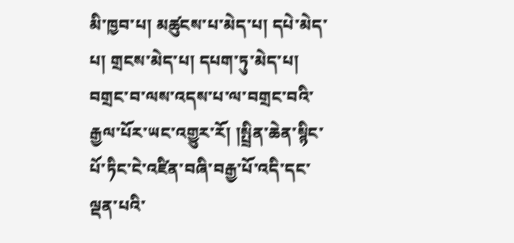མི་ཁྱབ་པ། མཚུངས་པ་མེད་པ། དཔེ་མེད་པ། གྲངས་མེད་པ། དཔག་ཏུ་མེད་པ། བགྲང་བ་ལས་འདས་པ་ལ་བགྲང་བའི་རྒྱལ་པོར་ཡང་འགྱུར་རོ། །སྤྲིན་ཆེན་སྙིང་པོ་ཏིང་ངེ་འཛིན་བཞི་བརྒྱ་པོ་འདི་དང་ལྡན་པའི་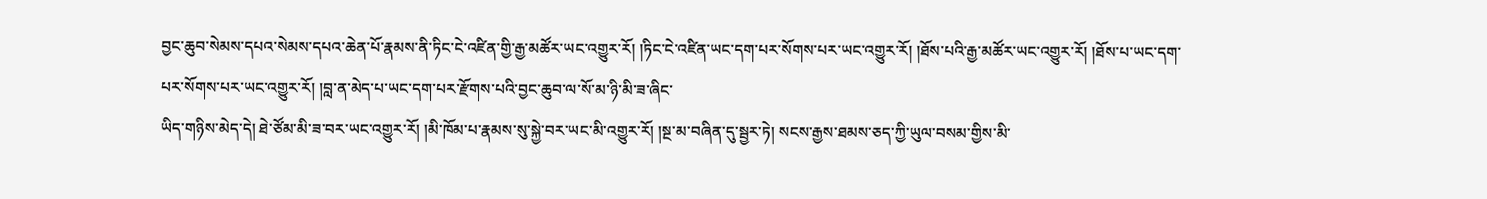བྱང་ཆུབ་སེམས་དཔའ་སེམས་དཔའ་ཆེན་པོ་རྣམས་ནི་ཏིང་ངེ་འཛིན་གྱི་རྒྱ་མཚོར་ཡང་འགྱུར་རོ། །ཏིང་ངེ་འཛིན་ཡང་དག་པར་སོགས་པར་ཡང་འགྱུར་རོ། །ཐོས་པའི་རྒྱ་མཚོར་ཡང་འགྱུར་རོ། །ཐོས་པ་ཡང་དག་པར་སོགས་པར་ཡང་འགྱུར་རོ། །བླ་ན་མེད་པ་ཡང་དག་པར་རྫོགས་པའི་བྱང་ཆུབ་ལ་སོ་མ་ཉི་མི་ཟ་ཞིང་
ཡིད་གཉིས་མེད་དེ། ཐེ་ཙོམ་མི་ཟ་བར་ཡང་འགྱུར་རོ། །མི་ཁོམ་པ་རྣམས་སུ་སྐྱེ་བར་ཡང་མི་འགྱུར་རོ། །སྔ་མ་བཞིན་དུ་སྦྱར་ཏེ། སངས་རྒྱས་ཐམས་ཅད་ཀྱི་ཡུལ་བསམ་གྱིས་མི་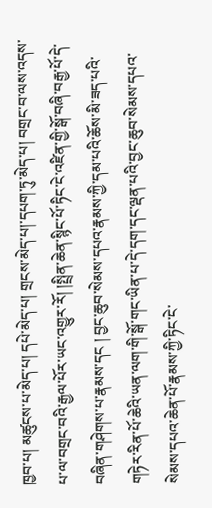ཁྱབ་པ། མཚུངས་པ་མེད་པ། དཔེ་མེད་པ། གྲངས་མེད་པ།་དཔག་ཏུ་མེད་པ། བགྲང་བ་ལས་འདས་པ་ལ་བགྲང་བའི་རྒྱལ་པོར་ཡང་འགྱུར་རོ། །སྤྲིན་ཆེན་སྙིང་པོ་ཏིང་ངེ་འཛིན་གྱི་སྒོ་བཞི་བརྒྱ་པོ་དེ་བཞིན་གཤེགས་པ་རྣམས་དང ། བྱང་ཆུབ་སེམས་དཔའ་རྣམས་ཀྱི་དམ་པའི་ཆོས་མི་ཟད་པའི་གཏེར་རིན་པོ་ཆེའི་ཡན་ལག་གི་སྒོ་གང་ཡིན་པ་དེ་དག་དང་ལྡན་པའི་བྱང་ཆུབ་སེམས་དཔའ་སེམས་དཔའ་ཆེན་པོ་རྣམས་ཀྱི་ཏིང་ངེ་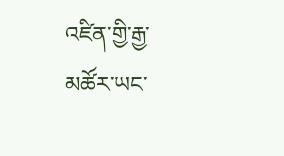འཛིན་གྱི་རྒྱ་མཚོར་ཡང་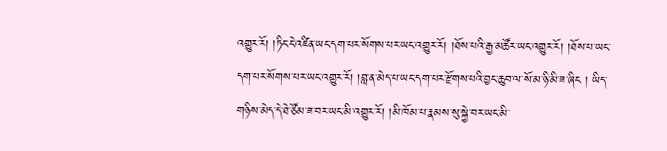འགྱུར་རོ། །ཏིང་ངེ་འཛིན་ཡང་དག་པར་སོགས་པར་ཡང་འགྱུར་རོ། །ཐོས་པའི་རྒྱ་མཚོར་ཡང་འགྱུར་རོ། །ཐོས་པ་ཡང་དག་པར་སོགས་པར་ཡང་འགྱུར་རོ། །བླ་ན་མེད་པ་ཡང་དག་པར་རྫོགས་པའི་བྱང་ཆུབ་ལ་སོ་མ་ཉི་མི་ཟ་ཞིང ། ཡིད་གཉིས་མེད་དེ་ཐེ་ཙོམ་ཟ་བར་ཡང་མི་འགྱུར་རོ། །མི་ཁོམ་པ་རྣམས་སུ་སྐྱེ་བར་ཡང་མི་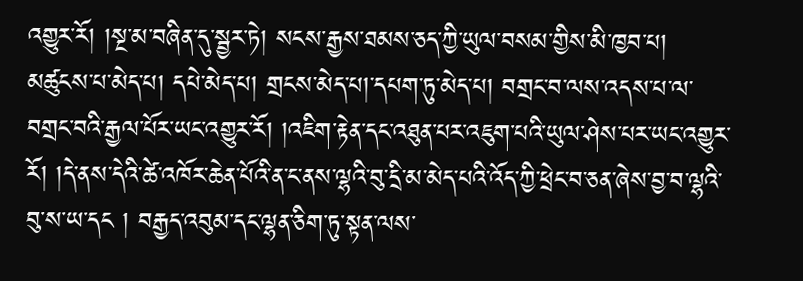འགྱུར་རོ། །སྔ་མ་བཞིན་དུ་སྦྱར་ཏེ། སངས་རྒྱས་ཐམས་ཅད་ཀྱི་ཡུལ་བསམ་གྱིས་མི་ཁྱབ་པ། མཚུངས་པ་མེད་པ། དཔེ་མེད་པ། གྲངས་མེད་པ།་དཔག་ཏུ་མེད་པ། བགྲང་བ་ལས་འདས་པ་ལ་བགྲང་བའི་རྒྱལ་པོར་ཡང་འགྱུར་རོ། །འཇིག་རྟེན་དང་འཐུན་པར་འཇུག་པའི་ཡུལ་ཤེས་པར་ཡང་འགྱུར་རོ། །དེ་ནས་དེའི་ཚེ་འཁོར་ཆེན་པོའི་ན་ང་ནས་ལྷའི་བུ་དྲི་མ་མེད་པའི་འོད་ཀྱི་ཕྲེང་བ་ཅན་ཞེས་བྱ་བ་ལྷའི་བུ་ས་ཡ་དང ། བརྒྱད་འབུམ་དང་ལྷན་ཅིག་ཏུ་སྟན་ལས་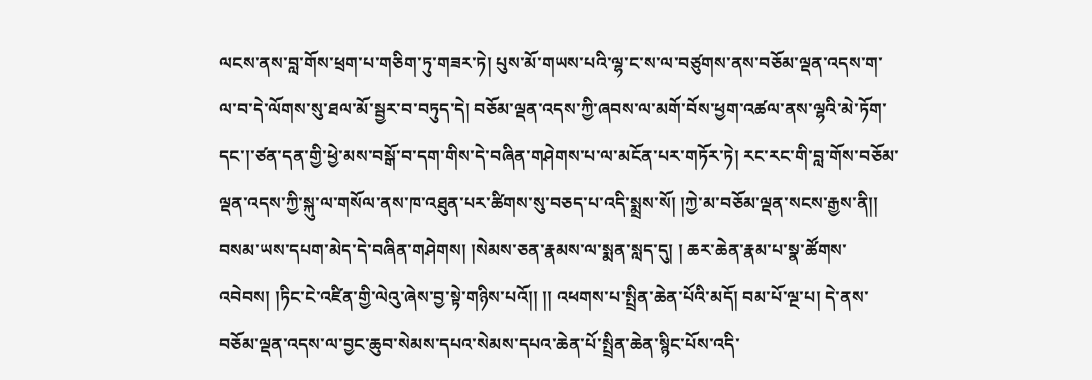ལངས་ནས་བླ་གོས་ཕྲག་པ་གཅིག་ཏུ་གཟར་ཏེ། པུས་མོ་གཡས་པའི་ལྷ་ང་ས་ལ་བཙུགས་ནས་བཅོམ་ལྡན་འདས་ག་ལ་བ་དེ་ལོགས་སུ་ཐལ་མོ་སྦྱར་བ་བཏུད་དེ། བཅོམ་ལྡན་འདས་ཀྱི་ཞབས་ལ་མགོ་བོས་ཕྱག་འཚལ་ནས་ལྷའི་མེ་ཏོག་
དང་།་ཙན་དན་གྱི་ཕྱེ་མས་བསྒོ་བ་དག་གིས་དེ་བཞིན་གཤེགས་པ་ལ་མངོན་པར་གཏོར་ཏེ། རང་རང་གི་བླ་གོས་བཅོམ་ལྡན་འདས་ཀྱི་སྐུ་ལ་གསོལ་ནས་ཁ་འཐུན་པར་ཚིགས་སུ་བཅད་པ་འདི་སྨྲས་སོ། །ཀྱེ་མ་བཅོམ་ལྡན་སངས་རྒྱས་ནི།། བསམ་ཡས་དཔག་མེད་དེ་བཞིན་གཤེགས། །སེམས་ཅན་རྣམས་ལ་སྨན་སླད་དུ། ། ཆར་ཆེན་རྣམ་པ་སྣ་ཚོགས་འབེབས། །ཏིང་ངེ་འཛིན་གྱི་ལེའུ་ཞེས་བྱ་སྟེ་གཉིས་པའོ།། །། འཕགས་པ་སྤྲིན་ཆེན་པོའི་མདོ། བམ་པོ་ལྔ་པ། དེ་ནས་བཅོམ་ལྡན་འདས་ལ་བྱང་ཆུབ་སེམས་དཔའ་སེམས་དཔའ་ཆེན་པོ་སྤྲིན་ཆེན་སྙིང་པོས་འདི་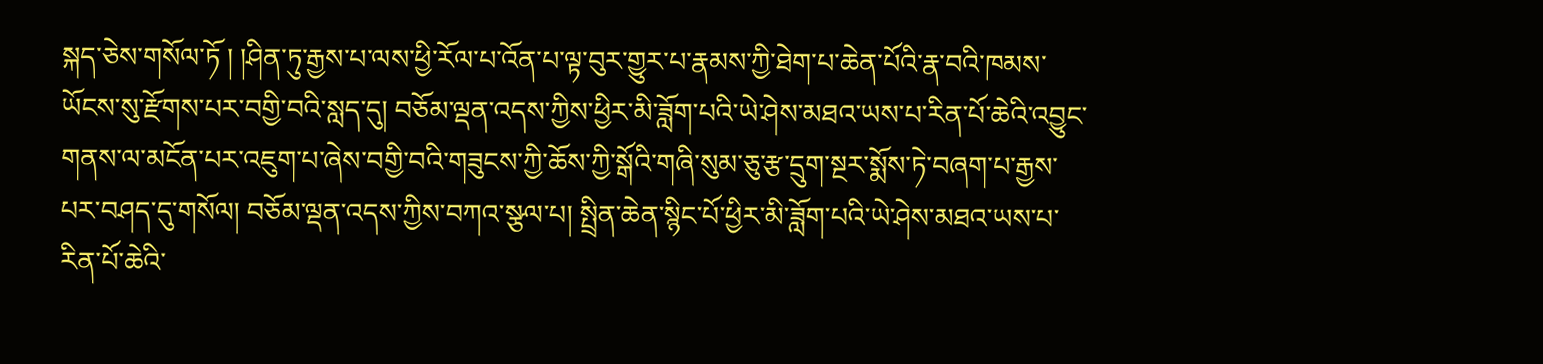སྐད་ཅེས་གསོལ་ཏོ ། །ཤིན་ཏུ་རྒྱས་པ་ལས་ཕྱི་རོལ་པ་འོན་པ་ལྟ་བུར་གྱུར་པ་རྣམས་ཀྱི་ཐེག་པ་ཆེན་པོའི་རྣ་བའི་ཁམས་ཡོངས་སུ་རྫོགས་པར་བགྱི་བའི་སླད་དུ། བཅོམ་ལྡན་འདས་ཀྱིས་ཕྱིར་མི་ཟློག་པའི་ཡེ་ཤེས་མཐའ་ཡས་པ་རིན་པོ་ཆེའི་འབྱུང་གནས་ལ་མངོན་པར་འཇུག་པ་ཞེས་བགྱི་བའི་གཟུངས་ཀྱི་ཆོས་ཀྱི་སྒོའི་གཞི་སུམ་ཅུ་རྩ་དྲུག་སྔར་སྨོས་ཏེ་བཞག་པ་རྒྱས་པར་བཤད་དུ་གསོལ། བཅོམ་ལྡན་འདས་ཀྱིས་བཀའ་སྩལ་པ། སྤྲིན་ཆེན་སྙིང་པོ་ཕྱིར་མི་ཟློག་པའི་ཡེ་ཤེས་མཐའ་ཡས་པ་རིན་པོ་ཆེའི་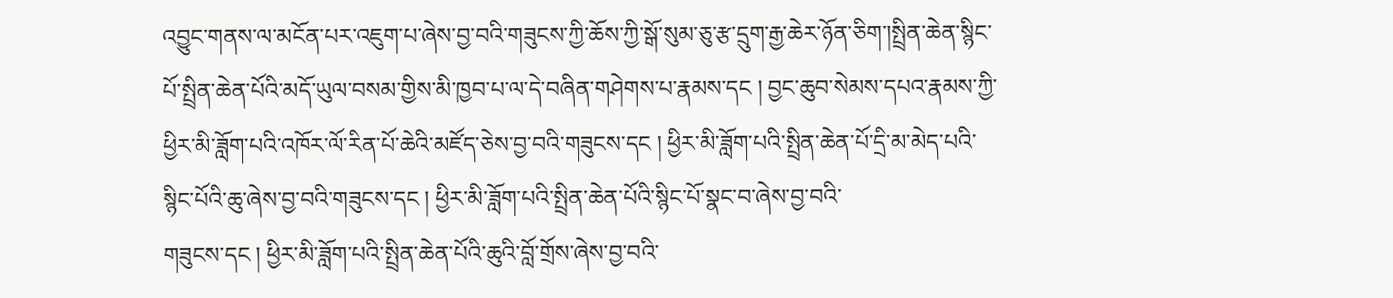འབྱུང་གནས་ལ་མངོན་པར་འཇུག་པ་ཞེས་བྱ་བའི་གཟུངས་ཀྱི་ཆོས་ཀྱི་སྒོ་སུམ་ཅུ་རྩ་དྲུག་རྒྱ་ཆེར་ཉོན་ཅིག་།སྤྲིན་ཆེན་སྙིང་པོ་སྤྲིན་ཆེན་པོའི་མདོ་ཡུལ་བསམ་གྱིས་མི་ཁྱབ་པ་ལ་དེ་བཞིན་གཤེགས་པ་རྣམས་དང ། བྱང་ཆུབ་སེམས་དཔའ་རྣམས་ཀྱི་ཕྱིར་མི་ཟློག་པའི་འཁོར་ལོ་རིན་པོ་ཆེའི་མཛོད་ཅེས་བྱ་བའི་གཟུངས་དང ། ཕྱིར་མི་ཟློག་པའི་སྤྲིན་ཆེན་པོ་དྲི་མ་མེད་པའི་སྙིང་པོའི་ཆུ་ཞེས་བྱ་བའི་གཟུངས་དང ། ཕྱིར་མི་ཟློག་པའི་སྤྲིན་ཆེན་པོའི་སྙིང་པོ་སྣང་བ་ཞེས་བྱ་བའི་
གཟུངས་དང ། ཕྱིར་མི་ཟློག་པའི་སྤྲིན་ཆེན་པོའི་ཆུའི་བློ་གྲོས་ཞེས་བྱ་བའི་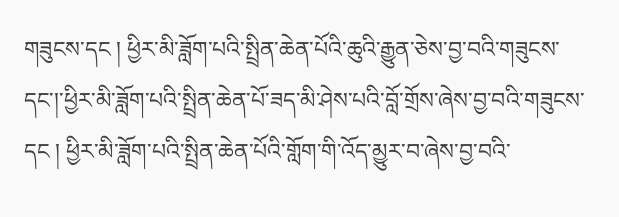གཟུངས་དང ། ཕྱིར་མི་ཟློག་པའི་སྤྲིན་ཆེན་པོའི་ཆུའི་རྒྱུན་ཅེས་བྱ་བའི་གཟུངས་དང་།་ཕྱིར་མི་ཟློག་པའི་སྤྲིན་ཆེན་པོ་ཟད་མི་ཤེས་པའི་བློ་གྲོས་ཞེས་བྱ་བའི་གཟུངས་དང ། ཕྱིར་མི་ཟློག་པའི་སྤྲིན་ཆེན་པོའི་གློག་གི་འོད་མྱུར་བ་ཞེས་བྱ་བའི་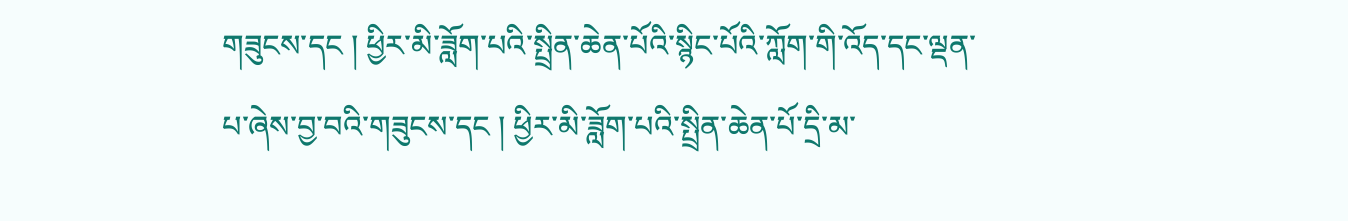གཟུངས་དང ། ཕྱིར་མི་ཟློག་པའི་སྤྲིན་ཆེན་པོའི་སྙིང་པོའི་ཀློག་གི་འོད་དང་ལྡན་པ་ཞེས་བྱ་བའི་གཟུངས་དང ། ཕྱིར་མི་ཟློག་པའི་སྤྲིན་ཆེན་པོ་དྲི་མ་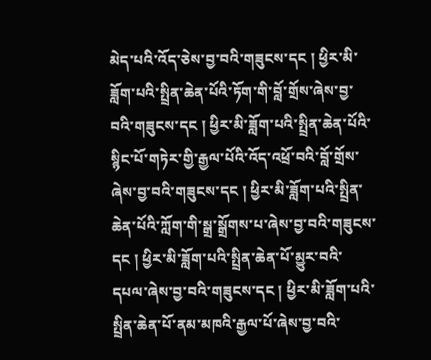མེད་པའི་འོད་ཅེས་བྱ་བའི་གཟུངས་དང ། ཕྱིར་མི་ཟློག་པའི་སྤྲིན་ཆེན་པོའི་ཏོག་གི་བློ་གྲོས་ཞེས་བྱ་བའི་གཟུངས་དང ། ཕྱིར་མི་ཟློག་པའི་སྤྲིན་ཆེན་པོའི་སྙིང་པོ་གཏེར་གྱི་རྒྱལ་པོའི་འོད་འཕྲོ་བའི་བློ་གྲོས་ཞེས་བྱ་བའི་གཟུངས་དང ། ཕྱིར་མི་ཟློག་པའི་སྤྲིན་ཆེན་པོའི་ཀློག་གི་སྒྲ་སྒྲོགས་པ་ཞེས་བྱ་བའི་གཟུངས་དང ། ཕྱིར་མི་ཟློག་པའི་སྤྲིན་ཆེན་པོ་མྱུར་བའི་དཔལ་ཞེས་བྱ་བའི་གཟུངས་དང ། ཕྱིར་མི་ཟློག་པའི་སྤྲིན་ཆེན་པོ་ནམ་མཁའི་རྒྱལ་པོ་ཞེས་བྱ་བའི་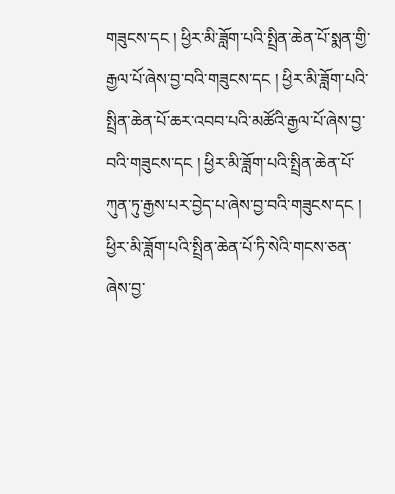གཟུངས་དང ། ཕྱིར་མི་ཟློག་པའི་སྤྲིན་ཆེན་པོ་སྨན་གྱི་རྒྱལ་པོ་ཞེས་བྱ་བའི་གཟུངས་དང ། ཕྱིར་མི་ཟློག་པའི་སྤྲིན་ཆེན་པོ་ཆར་འབབ་པའི་མཚོའི་རྒྱལ་པོ་ཞེས་བྱ་བའི་གཟུངས་དང ། ཕྱིར་མི་ཟློག་པའི་སྤྲིན་ཆེན་པོ་ཀུན་ཏུ་རྒྱས་པར་བྱེད་པ་ཞེས་བྱ་བའི་གཟུངས་དང ། ཕྱིར་མི་ཟློག་པའི་སྤྲིན་ཆེན་པོ་ཏི་སེའི་གངས་ཅན་ཞེས་བྱ་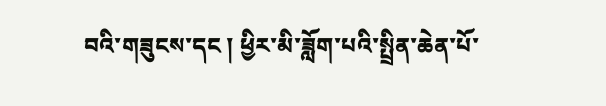བའི་གཟུངས་དང ། ཕྱིར་མི་ཟློག་པའི་སྤྲིན་ཆེན་པོ་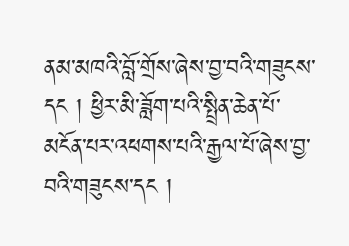ནམ་མཁའི་བློ་གྲོས་ཞེས་བྱ་བའི་གཟུངས་དང ། ཕྱིར་མི་ཟློག་པའི་སྤྲིན་ཆེན་པོ་མངོན་པར་འཕགས་པའི་རྒྱལ་པོ་ཞེས་བྱ་བའི་གཟུངས་དང །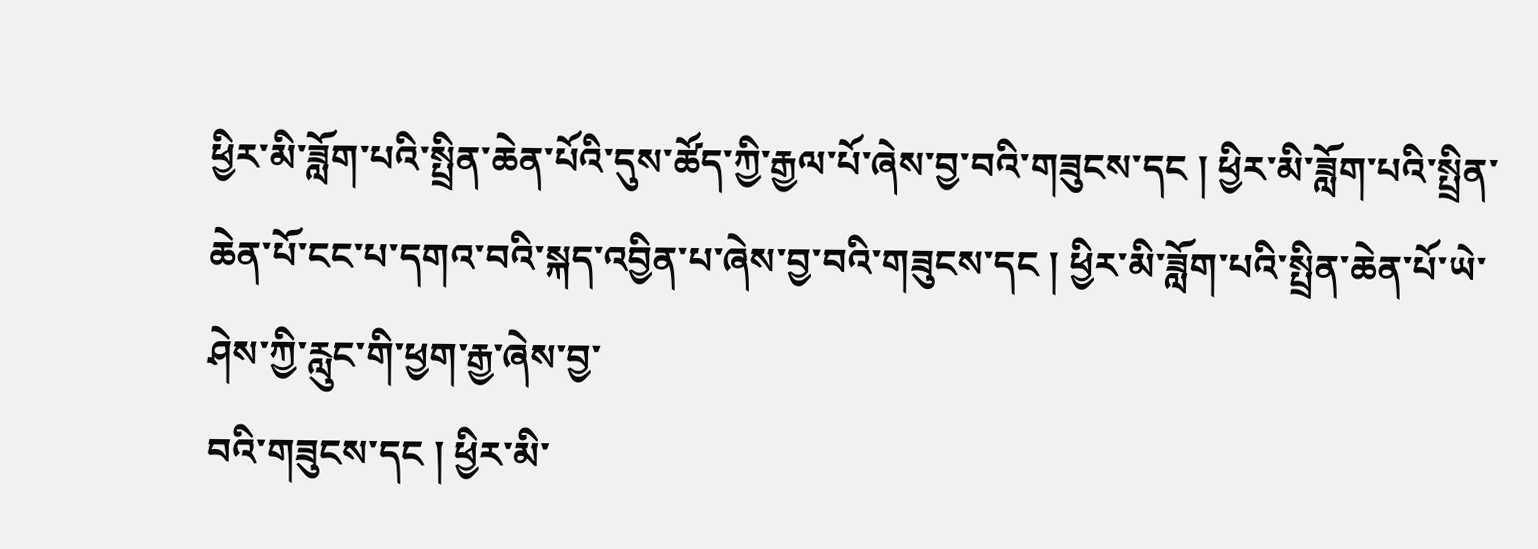ཕྱིར་མི་ཟློག་པའི་སྤྲིན་ཆེན་པོའི་དུས་ཚོད་ཀྱི་རྒྱལ་པོ་ཞེས་བྱ་བའི་གཟུངས་དང ། ཕྱིར་མི་ཟློག་པའི་སྤྲིན་ཆེན་པོ་ངང་པ་དགའ་བའི་སྐད་འབྱིན་པ་ཞེས་བྱ་བའི་གཟུངས་དང ། ཕྱིར་མི་ཟློག་པའི་སྤྲིན་ཆེན་པོ་ཡེ་ཤེས་ཀྱི་རླུང་གི་ཕྱག་རྒྱ་ཞེས་བྱ་
བའི་གཟུངས་དང ། ཕྱིར་མི་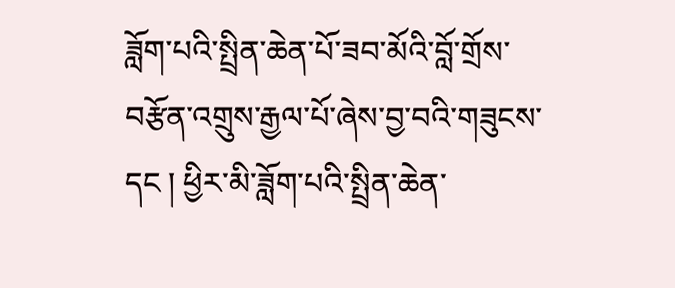ཟློག་པའི་སྤྲིན་ཆེན་པོ་ཟབ་མོའི་བློ་གྲོས་བརྩོན་འགྲུས་རྒྱལ་པོ་ཞེས་བྱ་བའི་གཟུངས་དང ། ཕྱིར་མི་ཟློག་པའི་སྤྲིན་ཆེན་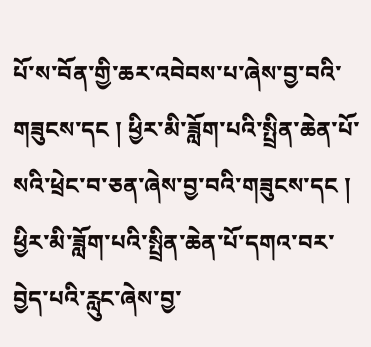པོ་ས་བོན་གྱི་ཆར་འབེབས་པ་ཞེས་བྱ་བའི་གཟུངས་དང ། ཕྱིར་མི་ཟློག་པའི་སྤྲིན་ཆེན་པོ་སའི་ཕྲེང་བ་ཅན་ཞེས་བྱ་བའི་གཟུངས་དང ། ཕྱིར་མི་ཟློག་པའི་སྤྲིན་ཆེན་པོ་དགའ་བར་བྱེད་པའི་རླུང་ཞེས་བྱ་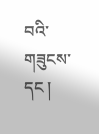བའི་གཟུངས་དང །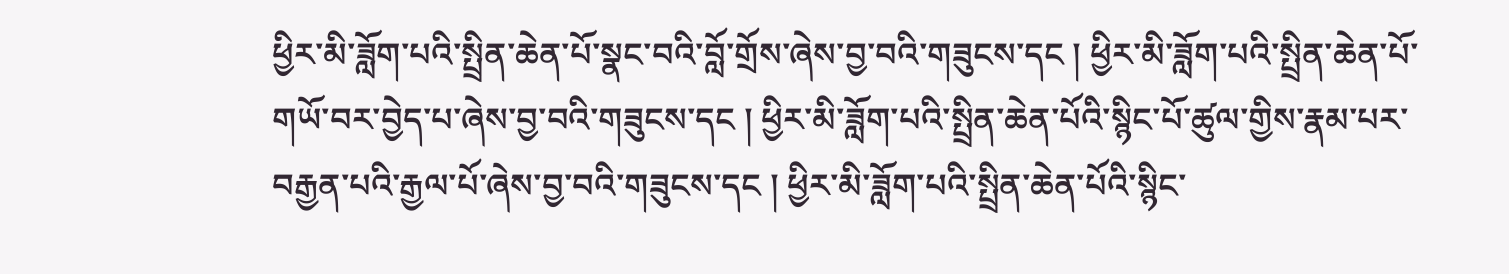ཕྱིར་མི་ཟློག་པའི་སྤྲིན་ཆེན་པོ་སྣང་བའི་བློ་གྲོས་ཞེས་བྱ་བའི་གཟུངས་དང ། ཕྱིར་མི་ཟློག་པའི་སྤྲིན་ཆེན་པོ་གཡོ་བར་བྱེད་པ་ཞེས་བྱ་བའི་གཟུངས་དང ། ཕྱིར་མི་ཟློག་པའི་སྤྲིན་ཆེན་པོའི་སྙིང་པོ་ཚུལ་གྱིས་རྣམ་པར་བརྒྱན་པའི་རྒྱལ་པོ་ཞེས་བྱ་བའི་གཟུངས་དང ། ཕྱིར་མི་ཟློག་པའི་སྤྲིན་ཆེན་པོའི་སྙིང་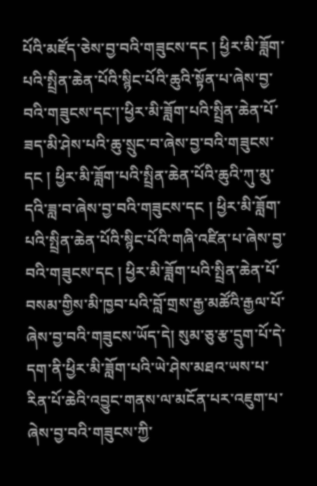པོའི་མཛོད་ཅེས་བྱ་བའི་གཟུངས་དང ། ཕྱིར་མི་ཟློག་པའི་སྤྲིན་ཆེན་པོའི་སྙིང་པོའི་ཆུའི་སྟོན་པ་ཞེས་བྱ་བའི་གཟུངས་དང་།་ཕྱིར་མི་ཟློག་པའི་སྤྲིན་ཆེན་པོ་ཟད་མི་ཤེས་པའི་ཆུ་སྲུང་བ་ཞེས་བྱ་བའི་གཟུངས་དང ། ཕྱིར་མི་ཟློག་པའི་སྤྲིན་ཆེན་པོའི་ཆུའི་ཀུ་མུ་དའི་ཟླ་བ་ཞེས་བྱ་བའི་གཟུངས་དང ། ཕྱིར་མི་ཟློག་པའི་སྤྲིན་ཆེན་པོའི་སྙིང་པོའི་གཞི་འཛིན་པ་ཞེས་བྱ་བའི་གཟུངས་དང ། ཕྱིར་མི་ཟློག་པའི་སྤྲིན་ཆེན་པོ་བསམ་གྱིས་མི་ཁྱབ་པའི་བློ་གྲས་རྒྱ་མཚོའི་རྒྱལ་པོ་ཞེས་བྱ་བའི་གཟུངས་ཡོད་དེ། སུམ་ཅུ་རྩ་དྲུག་པོ་དེ་དག་ནི་ཕྱིར་མི་ཟློག་པའི་ཡེ་ཤེས་མཐའ་ཡས་པ་རིན་པོ་ཆེའི་འབྱུང་གནས་ལ་མངོན་པར་འཇུག་པ་ཞེས་བྱ་བའི་གཟུངས་ཀྱི་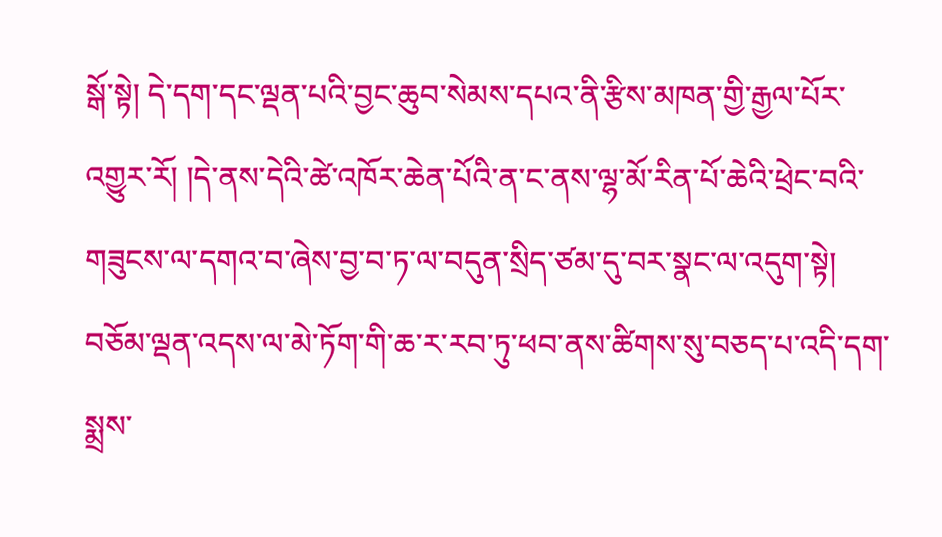སྒོ་སྟེ། དེ་དག་དང་ལྡན་པའི་བྱང་ཆུབ་སེམས་དཔའ་ནི་རྩིས་མཁན་གྱི་རྒྱལ་པོར་འགྱུར་རོ། །དེ་ནས་དེའི་ཚེ་འཁོར་ཆེན་པོའི་ན་ང་ནས་ལྷ་མོ་རིན་པོ་ཆེའི་ཕྲེང་བའི་གཟུངས་ལ་དགའ་བ་ཞེས་བྱ་བ་ཏ་ལ་བདུན་སྲིད་ཙམ་དུ་བར་སྣང་ལ་འདུག་སྟེ། བཅོམ་ལྡན་འདས་ལ་མེ་ཏོག་གི་ཆ་ར་རབ་ཏུ་ཕབ་ནས་ཚིགས་སུ་བཅད་པ་འདི་དག་སྨྲས་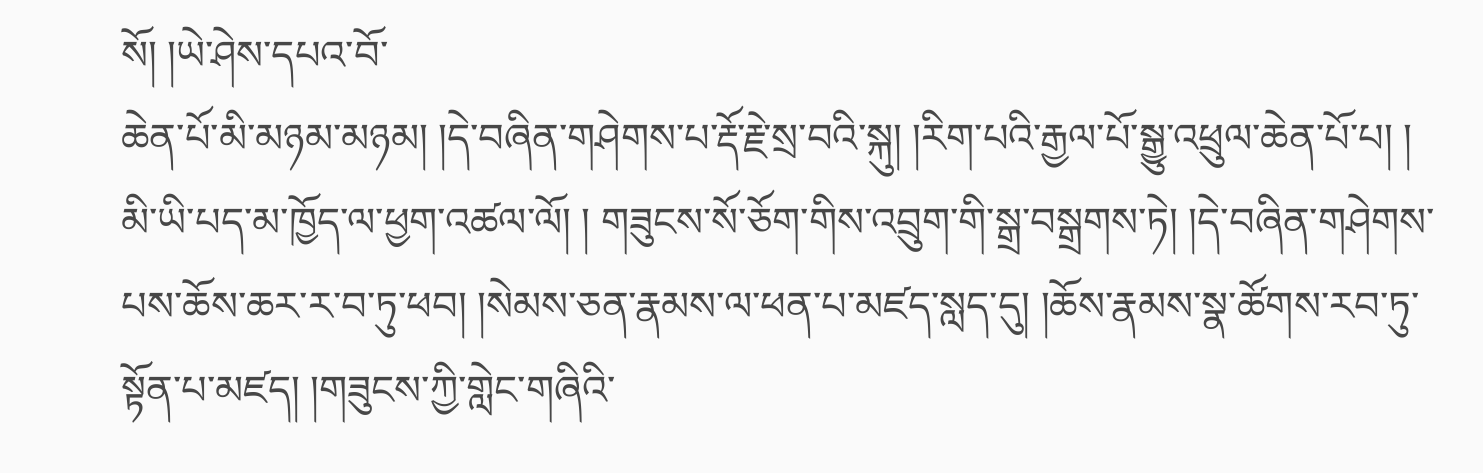སོ། །ཡེ་ཤེས་དཔའ་བོ་
ཆེན་པོ་མི་མཉམ་མཉམ། །དེ་བཞིན་གཤེགས་པ་རྡོ་རྗེ་སྲ་བའི་སྐུ། །རིག་པའི་རྒྱལ་པོ་སྒྱུ་འཕྲུལ་ཆེན་པོ་པ། ། མི་ཡི་པད་མ་ཁྱོད་ལ་ཕྱག་འཚལ་ལོ། ། གཟུངས་སོ་ཅོག་གིས་འབྲུག་གི་སྒྲ་བསྒྲགས་ཏེ། །དེ་བཞིན་གཤེགས་པས་ཆོས་ཆར་ར་བ་ཏུ་ཕབ། །སེམས་ཅན་རྣམས་ལ་ཕན་པ་མཛད་སླད་དུ། །ཆོས་རྣམས་སྣ་ཚོགས་རབ་ཏུ་སྟོན་པ་མཛད། །གཟུངས་ཀྱི་གླེང་གཞིའི་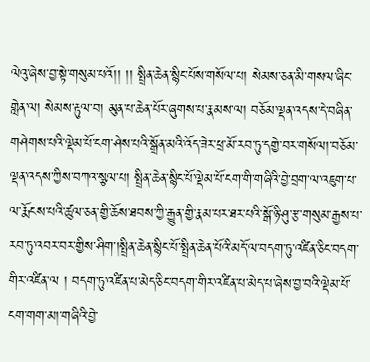ལེའུ་ཞེས་བྱ་སྟེ་གསུམ་པའོ།། །། སྤྲིན་ཆེན་སྙིང་པོས་གསོལ་པ། སེམས་ཅན་མི་གསལ་ཞིང་གླེན་ལ། སེམས་རྟུལ་བ། མུན་པ་ཆེན་པོར་ཞུགས་པ་རྣམས་ལ། བཅོམ་ལྡན་འདས་དེ་བཞིན་གཤེགས་པའི་ལྡེམ་པོ་ངག་ཤེས་པའི་སྒྲོན་མའི་འོད་ཟེར་ཕྲ་མོ་རབ་ཏུ་དགྱེ་བར་གསོལ།་བཅོམ་ལྡན་འདས་ཀྱིས་བཀའ་སྩལ་པ། སྤྲིན་ཆེན་སྙིང་པོ་ལྡེམ་པོ་ངག་གི་གཞིའི་བྱེ་བྲག་ལ་འཇུག་པ་ལ་རྨོངས་པའི་ཚུལ་ཅན་གྱི་ཆོས་ཐབས་ཀྱི་རྒྱུན་གྱི་རྣམ་པར་ཐར་པའི་སྒོ་ཉི་ཤུ་རྩ་གསུམ་རྒྱས་པ་རབ་ཏུ་འབར་བར་གྱིས་ཤིག་།སྤྲིན་ཆེན་སྙིང་པོ་སྤྲིན་ཆེན་པོའི་མདོ་ལ་བདག་ཏུ་འཛིན་ཅིང་བདག་གིར་འཛིན་ལ ། བདག་ཏུ་འཛིན་པ་མེད་ཅིང་བདག་གིར་འཛིན་པ་མེད་པ་ཞེས་བྱ་བའི་ལྡེམ་པོ་ངག་གག་མ།་གཞིའི་བྱེ་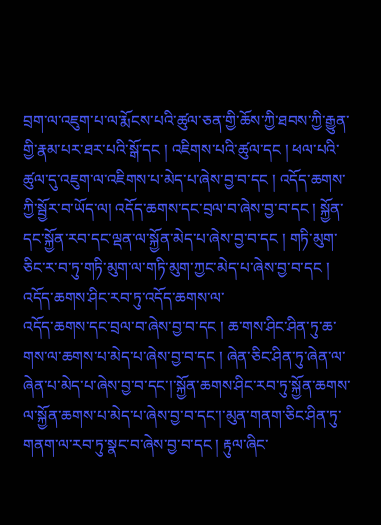བྲག་ལ་འཇུག་པ་ལ་རྨོངས་པའི་ཚུལ་ཅན་གྱི་ཆོས་ཀྱི་ཐབས་ཀྱི་རྒྱུན་གྱི་རྣམ་པར་ཐར་པའི་སྒོ་དང ། འཇིགས་པའི་ཚུལ་དང ། ཕལ་པའི་ཚུལ་དུ་འཇུག་ལ་འཇིགས་པ་མེད་པ་ཞེས་བྱ་བ་དང ། འདོད་ཆགས་ཀྱི་སྦྱོར་བ་ཡོད་ལ། འདོད་ཆགས་དང་བྲལ་བ་ཞེས་བྱ་བ་དང ། སྐྱོན་དང་སྐྱོན་རབ་དང་ལྡན་ལ་སྐྱོན་མེད་པ་ཞེས་བྱ་བ་དང ། གཏི་མུག་ཅིང་ར་བ་ཏུ་གཏི་མུག་ལ་གཏི་མུག་ཀྱང་མེད་པ་ཞེས་བྱ་བ་དང ། འདོད་ཆགས་ཤིང་རབ་ཏུ་འདོད་ཆགས་ལ་
འདོད་ཆགས་དང་བྲལ་བ་ཞེས་བྱ་བ་དང ། ཆ་གས་ཤིང་ཤིན་ཏུ་ཆ་གས་ལ་ཆགས་པ་མེད་པ་ཞེས་བྱ་བ་དང ། ཞེན་ཅིང་ཤིན་ཏུ་ཞེན་ལ་ཞེན་པ་མེད་པ་ཞེས་བྱ་བ་དང་།་སྐྱོན་ཆགས་ཤིང་རབ་ཏུ་སྐྱོན་ཆགས་ལ་སྐྱོན་ཆགས་པ་མེད་པ་ཞེས་བྱ་བ་དང་།་མུན་གནག་ཅིང་ཤིན་ཏུ་གནག་ལ་རབ་ཏུ་སྣང་བ་ཞེས་བྱ་བ་དང ། རྟུལ་ཞིང་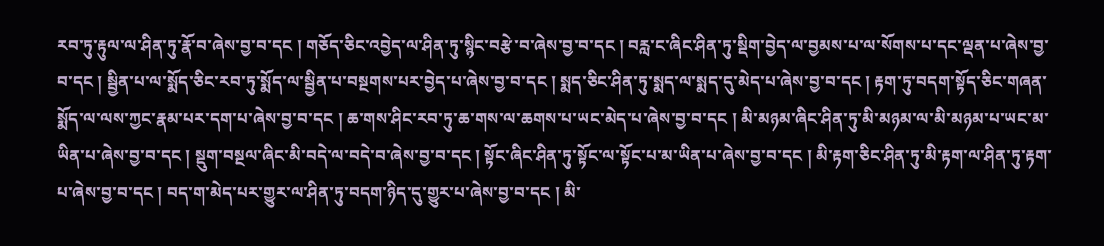རབ་ཏུ་རྟུལ་ལ་ཤིན་ཏུ་རྣོ་བ་ཞེས་བྱ་བ་དང ། གཅོད་ཅིང་འབྱེད་ལ་ཤིན་ཏུ་སྙིང་བརྩེ་བ་ཞེས་བྱ་བ་དང ། བརླ་ང་ཞིང་ཤིན་ཏུ་སྡིག་བྱེད་ལ་བྱམས་པ་ལ་སོགས་པ་དང་ལྡན་པ་ཞེས་བྱ་བ་དང ། སྦྱིན་པ་ལ་སྨོད་ཅིང་རབ་ཏུ་སྨོད་ལ་སྦྱིན་པ་བསྔགས་པར་བྱེད་པ་ཞེས་བྱ་བ་དང ། སྨད་ཅིང་ཤིན་ཏུ་སྨད་ལ་སྨད་དུ་མེད་པ་ཞེས་བྱ་བ་དང ། རྟག་ཏུ་བདག་སྟོད་ཅིང་གཞན་སྨོད་ལ་ལས་ཀྱང་རྣམ་པར་དག་པ་ཞེས་བྱ་བ་དང ། ཆ་གས་ཤིང་རབ་ཏུ་ཆ་གས་ལ་ཆགས་པ་ཡང་མེད་པ་ཞེས་བྱ་བ་དང ། མི་མཉམ་ཞིང་ཤིན་ཏུ་མི་མཉམ་ལ་མི་མཉམ་པ་ཡང་མ་ཡིན་པ་ཞེས་བྱ་བ་དང ། སྡུག་བསྔལ་ཞིང་མི་བདེ་ལ་བདེ་བ་ཞེས་བྱ་བ་དང ། སྟོང་ཞིང་ཤིན་ཏུ་སྟོང་ལ་སྟོང་པ་མ་ཡིན་པ་ཞེས་བྱ་བ་དང ། མི་རྟག་ཅིང་ཤིན་ཏུ་མི་རྟག་ལ་ཤིན་ཏུ་རྟག་པ་ཞེས་བྱ་བ་དང ། བད་ག་མེད་པར་གྱུར་ལ་ཤིན་ཏུ་བདག་ཉིད་དུ་གྱུར་པ་ཞེས་བྱ་བ་དང ། མི་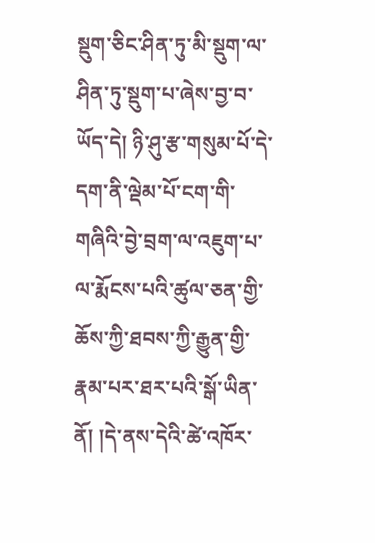སྡུག་ཅིང་ཤིན་ཏུ་མི་སྡུག་ལ་ཤིན་ཏུ་སྡུག་པ་ཞེས་བྱ་བ་ཡོད་དེ། ཉི་ཤུ་རྩ་གསུམ་པོ་དེ་དག་ནི་ལྡེམ་པོ་ངག་གི་གཞིའི་བྱེ་བྲག་ལ་འཇུག་པ་ལ་རྨོངས་པའི་ཚུལ་ཅན་གྱི་ཆོས་ཀྱི་ཐབས་ཀྱི་རྒྱུན་གྱི་རྣམ་པར་ཐར་པའི་སྒོ་ཡིན་ནོ། །དེ་ནས་དེའི་ཚེ་འཁོར་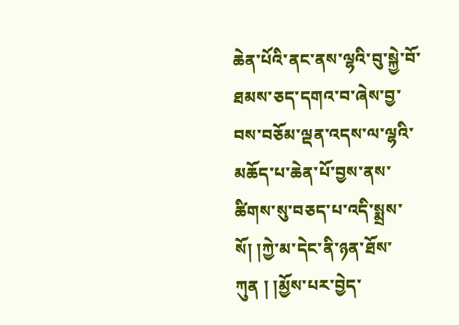ཆེན་པོའི་ནང་ནས་ལྷའི་བུ་སྐྱེ་བོ་ཐམས་ཅད་དགའ་བ་ཞེས་བྱ་བས་བཅོམ་ལྡན་འདས་ལ་ལྷའི་མཆོད་པ་ཆེན་པོ་བྱས་ནས་ཚིགས་སུ་བཅད་པ་འདི་སྨྲས་སོ། །ཀྱེ་མ་དེང་ནི་ཉན་ཐོས་ཀུན ། །མྱོས་པར་བྱེད་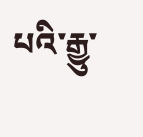པའི་རྒྱུ་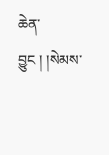ཆེན་བྱུང ། །སེམས་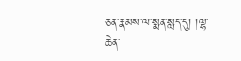ཅན་རྣམས་ལ་སྨན་སླད་དུ། །ལྷ་ཆེན་